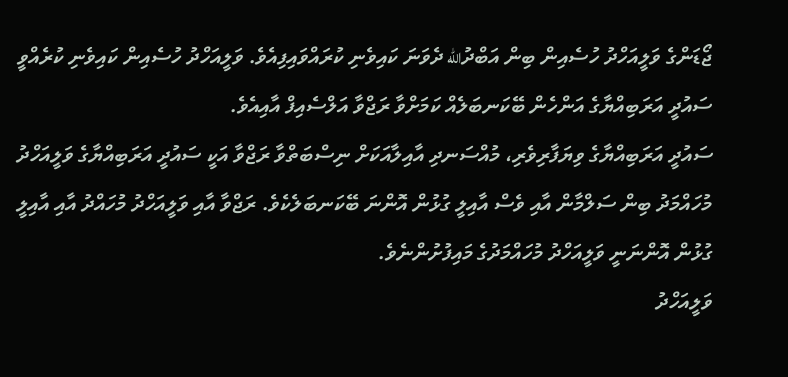ޖޯޑަންގެ ވަލީއަހްދު ހުސެއިން ބިން އަބްދުالله ދެވަނަ ކައިވެނި ކުރައްވައިފިއެވެ. ވަލީއަހްދު ހުސެއިން ކައިވެނި ކުރެއްވީ ސައުދީ އަރަބިއްޔާގެ އަންހެން ބޭކަނބަލެއް ކަމަށްވާ ރަޖްވާ އަލްސެއިފް އާއިއެވެ.
ސައުދީ އަރަބިއްޔާގެ ވިޔަފާރިވެރި، މުއްސަނދި އާއިލާއަކަށް ނިސްބަތްވާ ރަޖްވާ އަކީ ސައުދީ އަރަބިއްޔާގެ ވަލީއަހްދު މުހައްމަދު ބިން ސަލްމާން އާއި ވެސް އާއިލީ ގުޅުން އޮންނަ ބޭކަނބަލެކެވެ. ރަޖްވާ އާއި ވަލީއަހްދު މުހައްދު އާއި އާއިލީ ގުޅުން އޮންނަނީ ވަލީއަހްދު މުހައްމަދުގެ މައިފުށުންނެވެ.
ވަލީއަހްދު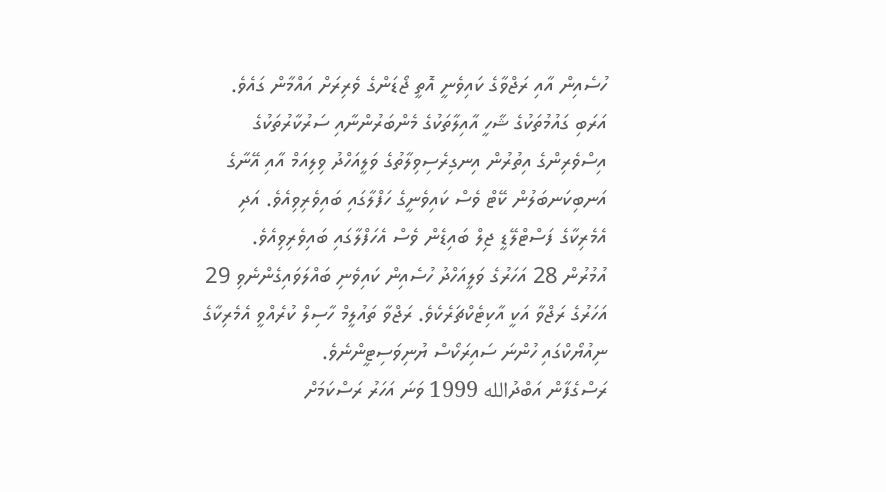ހުސެއިން އާއި ރަޖްވާގެ ކައިވެނީ އޮތީ ޖޯޑަންގެ ވެރިރަށް އައްމާން ގައެވެ. އަރަބި ގައުމުތަކުގެ ޝާހީ އާއިލާތަކުގެ މެންބަރުންނާއި ސަރުކާރުތަކުގެ އިސްވެރިންގެ އިތުރުން އިނގިރެސިވިލާތުގެ ވަލީއަހްދު ވިލިއަމް އާއި އޭނާގެ އަނބިކަނބަލުން ކޭޓް ވެސް ކައިވެނީގެ ހަފްލާގައި ބައިވެރިވިއެވެ. އަދި އެމެރިކާގެ ފަސްޓްލޭޑީ ޖިލް ބައިޑެން ވެސް އެހަފްލާގައި ބައިވެރިވިއެވެ.
އުމުރުން 28 އަހަރުގެ ވަލީއަހްދު ހުސެއިން ކައިވެނި ބައްލަވައިގެންނެވި 29 އަހަރުގެ ރަޖްވާ އަކީ އާކިޓެކްޗަރެކެވެ. ރަޖްވާ ތައުލީމް ހާސިލް ކުރެއްވީ އެމެރިކާގެ ނިއުޔޯކްގައި ހުންނަ ސައިރަކޯސް ޔުނިވަސިޓީންނެވެ.
ރަސްގެފާން އަބްދުالله 1999 ވަނަ އަހަރު ރަސްކަމަށް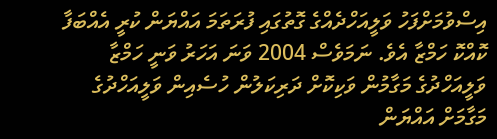އިސްވުމަށްފަހު ވަލީއަހްދެއްގެ ގޮތުގައި ފުރަތަމަ އައްޔަން ކުރީ އެއްބަފާ ކޮއްކޮ ހަމްޒާ އެވެ. ނަމަވެސް 2004 ވަނަ އަހަރު ވަނީ ހަމްޒާ ވަލީއަހްދުގެ މަގާމުން ވަކިކޮށް ދަރިކަލުން ހުސެއިން ވަލީއަހްދުގެ މަގާމަށް އައްޔަން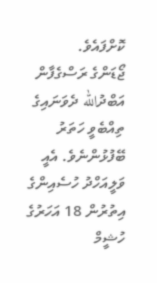ކޮށްފައެވެ.
ޖޯޑަންގެ ރަސްގެފާން އަބްދުالله ދެވަނައިގެ ތިއްބެވީ ހަތަރު ބޭފުޅުންނެވެ. އެއީ ވަލީއަހްދު ހުސެއިންގެ އިތުރުން 18 އަހަރުގެ ހުޝީމް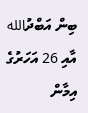ބިން އަބްދުالله އާއި 26 އަހަރުގެ އިމާން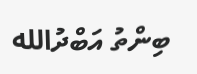ބިންތު އަބްދުالله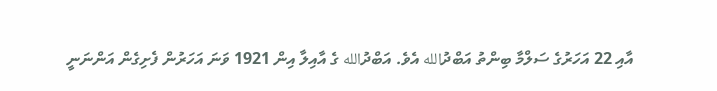އާއި 22 އަހަރުގެ ސަލްމާ ބިންތު އަބްދުالله އެވެ. އަބްދުالله ގެ އާއިލާ އިން 1921 ވަނަ އަހަރުން ފެށިގެން އަންނަނީ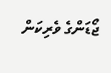ޖޯޑަންގެ ވެރިކަން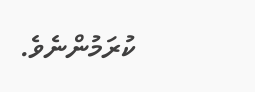ކުރަމުންނެވެ.